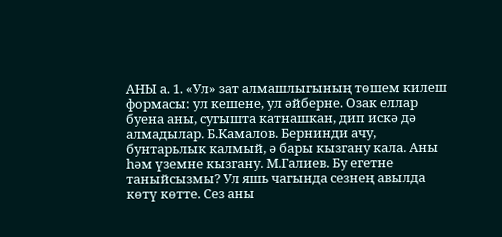АНЫ а. 1. «Ул» зат алмашлыгының төшем килеш формасы: ул кешене, ул әйберне. Озак еллар буена аны, сугышта катнашкан, дип искә дә алмадылар. Б.Камалов. Бернинди ачу, бунтарьлык калмый, ә бары кызгану кала. Аны һәм үземне кызгану. М.Галиев. Бу егетне таныйсызмы? Ул яшь чагында сезнең авылда көтү көтте. Сез аны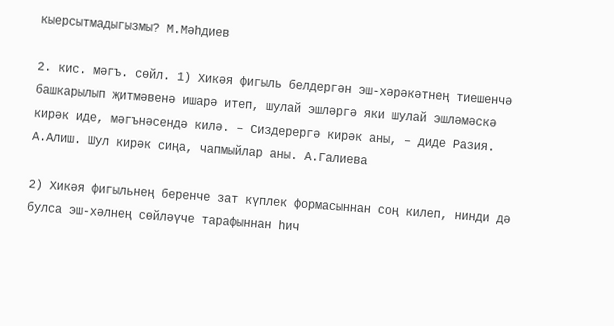кыерсытмадыгызмы? М.Мәһдиев

2. кис. мәгъ. сөйл. 1) Хикәя фигыль белдергән эш-хәрәкәтнең тиешенчә башкарылып җитмәвенә ишарә итеп, шулай эшләргә яки шулай эшләмәскә кирәк иде, мәгънәсендә килә. – Сиздерергә кирәк аны, – диде Разия. А.Алиш. Шул кирәк сиңа, чапмыйлар аны. А.Галиева

2) Хикәя фигыльнең беренче зат күплек формасыннан соң килеп, нинди дә булса эш-хәлнең сөйләүче тарафыннан һич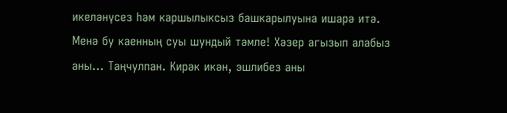икеләнүсез һәм каршылыксыз башкарылуына ишарә итә. Менә бу каенның суы шундый тәмле! Хәзер агызып алабыз аны... Таңчулпан. Кирәк икән, эшлибез аны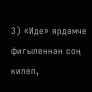3) «Иде» ярдәмче фигыленнән соң килеп,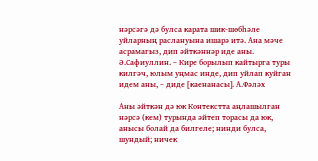нәрсәгә дә булса карата шик-шөбһәле уйларның раслануына ишарә итә. Ана мәче асрамагыз, дип әйткәннәр иде аны. Ә.Сафиуллин. – Кире борылып кайтырга туры килгәч, юлым уңмас инде, дип уйлап куйган идем аны, – диде [каенанасы]. А.Фәләх

Аны әйткән дә юк Контекстта аңлашылган нәрсә (кем) турында әйтеп торасы да юк, анысы болай да билгеле; нинди булса, шундый; ничек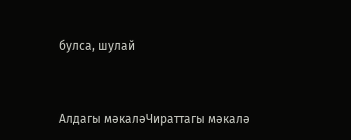булса, шулай



Алдагы мәкаләЧираттагы мәкалә